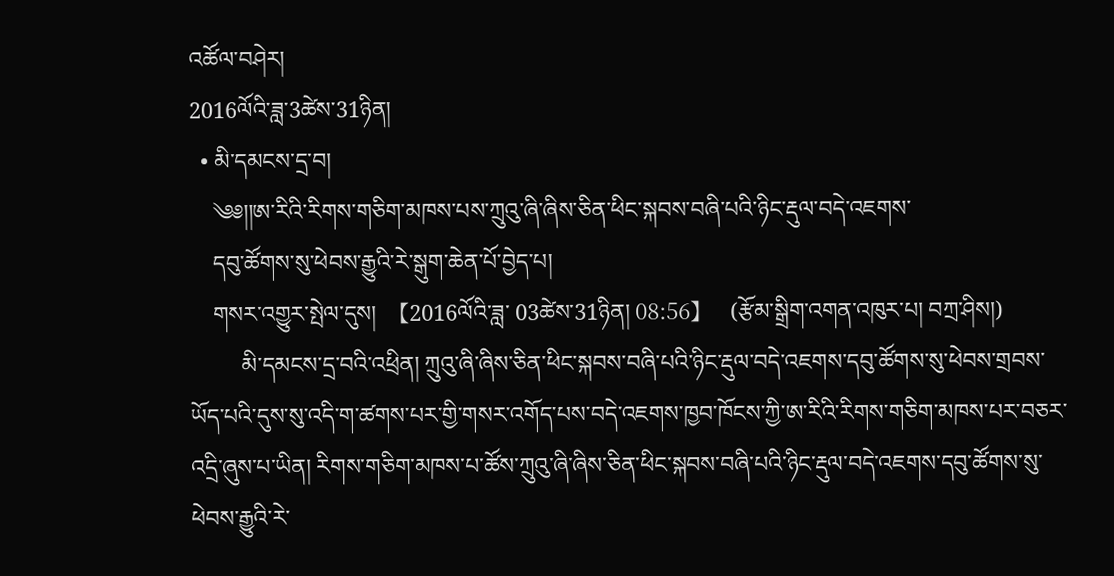འཚོལ་བཤེར།
2016ལོའི་ཟླ་3ཚེས་31ཉིན།
  • མི་དམངས་དྲ་བ།
    ༄༅།།ཨ་རིའི་རིགས་གཅིག་མཁས་པས་ཀྲུའུ་ཞི་ཞིས་ཅིན་ཕིང་སྐབས་བཞི་པའི་ཉིང་རྡུལ་བདེ་འཇགས་
    དབུ་ཚོགས་སུ་ཕེབས་རྒྱུའི་རེ་སྒུག་ཆེན་པོ་བྱེད་པ།
    གསར་འགྱུར་སྤེལ་དུས།  【2016ལོའི་ཟླ་ 03ཚེས་31ཉིན། 08:56】   (རྩོམ་སྒྲིག་འགན་འཁུར་པ། བཀྲ་ཤིས།)
         མི་དམངས་དྲ་བའི་འཕྲིན། ཀྲུའུ་ཞི་ཞིས་ཅིན་ཕིང་སྐབས་བཞི་པའི་ཉིང་རྡུལ་བདེ་འཇགས་དབུ་ཚོགས་སུ་ཕེབས་གྲབས་ཡོད་པའི་དུས་སུ་འདི་ག་ཚགས་པར་གྱི་གསར་འགོད་པས་བདེ་འཇགས་ཁྱབ་ཁོངས་ཀྱི་ཨ་རིའི་རིགས་གཅིག་མཁས་པར་བཅར་འདྲི་ཞུས་པ་ཡིན། རིགས་གཅིག་མཁས་པ་ཚོས་ཀྲུའུ་ཞི་ཞིས་ཅིན་ཕིང་སྐབས་བཞི་པའི་ཉིང་རྡུལ་བདེ་འཇགས་དབུ་ཚོགས་སུ་ཕེབས་རྒྱུའི་རེ་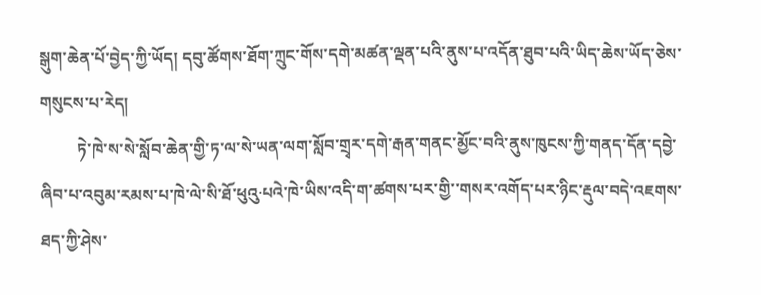སྒུག་ཆེན་པོ་བྱེད་ཀྱི་ཡོད། དབུ་ཚོགས་ཐོག་ཀྲུང་གོས་དགེ་མཚན་ལྡན་པའི་ནུས་པ་འདོན་ཐུབ་པའི་ཡིད་ཆེས་ཡོད་ཅེས་གསུངས་པ་རེད།
         ཏེ་ཁེ་ས་སེ་སློབ་ཆེན་གྱི་ཏ་ལ་སེ་ཡན་ལག་སློབ་གྲྭར་དགེ་རྒན་གནང་མྱོང་བའི་ནུས་ཁུངས་ཀྱི་གནད་དོན་དབྱེ་ཞིབ་པ་འབུམ་རམས་པ་ཁེ་ལེ་སི་ཐོ་ཕུའུ·པའེ་ཁེ་ཡིས་འདི་ག་ཚགས་པར་གྱི་་གསར་འགོད་པར་ཉིང་རྡུལ་བདེ་འཇགས་ཐད་ཀྱི་ཤེས་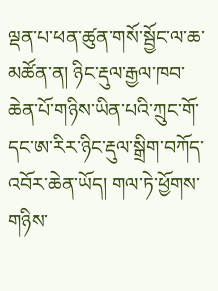ལྡན་པ་ཕན་ཚུན་གསོ་སྦྱོང་ལ་ཆ་མཚོན་ན། ཉིང་རྡུལ་རྒྱལ་ཁབ་ཆེན་པོ་གཉིས་ཡིན་པའི་ཀྲུང་གོ་དང་ཨ་རིར་ཉིང་རྡུལ་སྒྲིག་བཀོད་འབོར་ཆེན་ཡོད། གལ་ཏེ་ཕྱོགས་གཉིས་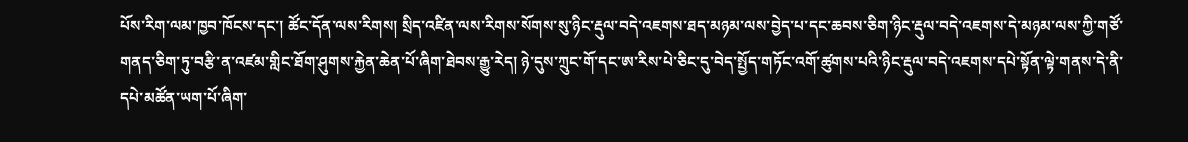པོས་རིག་ལམ་ཁྱབ་ཁོངས་དང་། ཚོང་དོན་ལས་རིགས། སྲིད་འཛིན་ལས་རིགས་སོགས་སུ་ཉིང་རྡུལ་བདེ་འཇགས་ཐད་མཉམ་ལས་བྱེད་པ་དང་ཆབས་ཅིག་ཉིང་རྡུལ་བདེ་འཇགས་དེ་མཉམ་ལས་ཀྱི་གཙོ་གནད་ཅིག་ཏུ་བརྩི་ན་འཛམ་གླིང་ཐོག་ཤུགས་རྐྱེན་ཆེན་པོ་ཞིག་ཐེབས་རྒྱུ་རེད། ཉེ་དུས་ཀྲུང་གོ་དང་ཨ་རིས་པེ་ཅིང་དུ་བེད་སྤྱོད་གཏོང་འགོ་ཚུགས་པའི་ཉིང་རྡུལ་བདེ་འཇགས་དཔེ་སྟོན་ལྟེ་གནས་དེ་ནི་དཔེ་མཚོན་ཡག་པོ་ཞིག་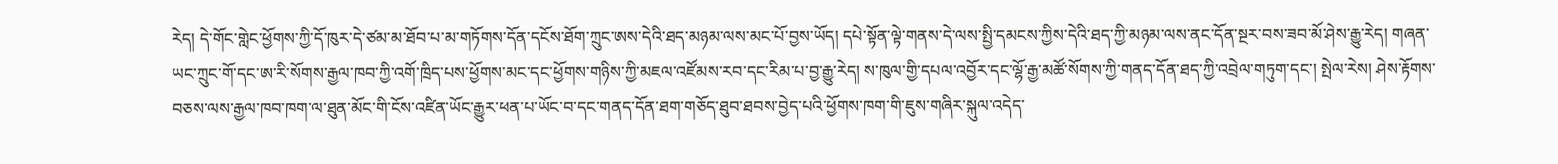རེད། དེ་གོང་གླེང་ཕྱོགས་ཀྱི་དོ་ཁུར་དེ་ཙམ་མ་ཐོབ་པ་མ་གཏོགས་དོན་དངོས་ཐོག་ཀྲུང་ཨས་དེའི་ཐད་མཉམ་ལས་མང་པོ་བྱས་ཡོད། དཔེ་སྟོན་ལྟེ་གནས་དེ་ལས་སྤྱི་དམངས་ཀྱིས་དེའི་ཐད་ཀྱི་མཉམ་ལས་ནང་དོན་སྔར་བས་ཟབ་མོ་ཤེས་རྒྱུ་རེད། གཞན་ཡང་ཀྲུང་གོ་དང་ཨ་རི་སོགས་རྒྱལ་ཁབ་ཀྱི་འགོ་ཁྲིད་པས་ཕྱོགས་མང་དང་ཕྱོགས་གཉིས་ཀྱི་མཇལ་འཛོམས་རབ་དང་རིམ་པ་བྱ་རྒྱུ་རེད། ས་ཁུལ་གྱི་དཔལ་འབྱོར་དང་ལྷོ་རྒྱ་མཚོ་སོགས་ཀྱི་གནད་དོན་ཐད་ཀྱི་འབྲེལ་གཏུག་དང་། སྤེལ་རེས། ཤེས་རྟོགས་བཅས་ལས་རྒྱལ་ཁབ་ཁག་ལ་ཐུན་མོང་གི་ངོས་འཛིན་ཡོང་རྒྱུར་ཕན་པ་ཡོང་བ་དང་གནད་དོན་ཐག་གཅོད་ཐུབ་ཐབས་བྱེད་པའི་ཕྱོགས་ཁག་གི་ཇུས་གཞིར་སྐུལ་འདེད་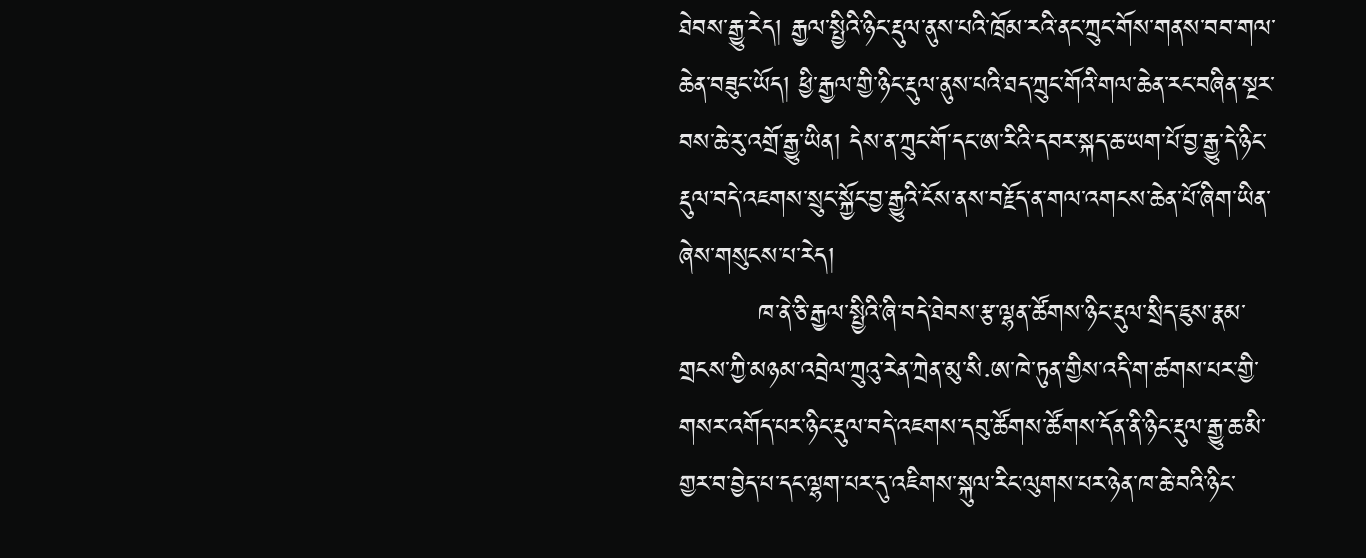ཐེབས་རྒྱུ་རེད། རྒྱལ་སྤྱིའི་ཉིང་རྡུལ་ནུས་པའི་ཁྲོམ་རའི་ནང་ཀྲུང་གོས་གནས་བབ་གལ་ཆེན་བཟུང་ཡོད། ཕྱི་རྒྱལ་གྱི་ཉིང་རྡུལ་ནུས་པའི་ཐད་ཀྲུང་གོའི་གལ་ཆེན་རང་བཞིན་སྔར་བས་ཆེ་རུ་འགྲོ་རྒྱུ་ཡིན། དེས་ན་ཀྲུང་གོ་དང་ཨ་རིའི་དབར་སྐད་ཆ་ཡག་པོ་བྱ་རྒྱུ་དེ་ཉིང་རྡུལ་བདེ་འཇགས་སྲུང་སྐྱོང་བྱ་རྒྱུའི་ངོས་ནས་བརྗོད་ན་གལ་འགངས་ཆེན་པོ་ཞིག་ཡིན་ཞེས་གསུངས་པ་རེད།
         ཁ་ནེ་ཅི་རྒྱལ་སྤྱིའི་ཞི་བདེ་ཐེབས་རྩ་ལྷན་ཚོགས་ཉིང་རྡུལ་སྲིད་ཇུས་རྣམ་གྲངས་ཀྱི་མཉམ་འབྲེལ་ཀྲུའུ་རེན་ཀྲེན་མུ་སི·ཨ་ཁེ་ཏུན་གྱིས་འདི་ག་ཚགས་པར་གྱི་གསར་འགོད་པར་ཉིང་རྡུལ་བདེ་འཇགས་དབུ་ཚོགས་ཚོགས་དོན་ནི་ཉིང་རྡུལ་རྒྱུ་ཆ་མི་གྱར་བ་བྱེད་པ་དང་ལྷག་པར་དུ་འཇིགས་སྐུལ་རིང་ལུགས་པར་ཉེན་ཁ་ཆེ་བའི་ཉིང་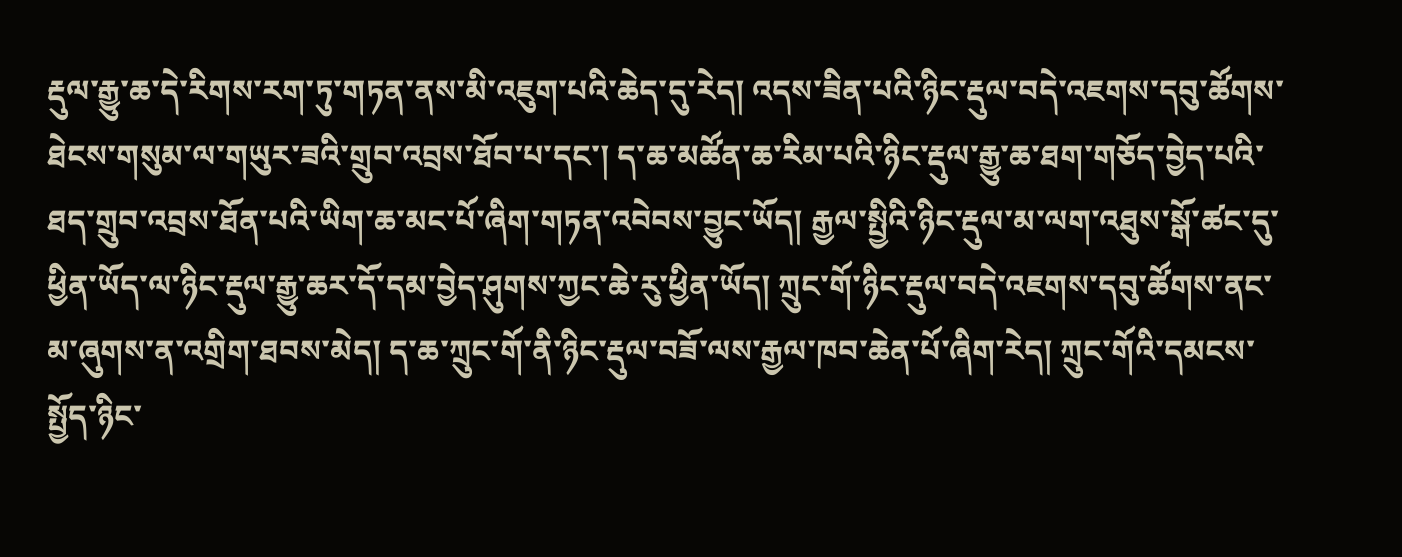རྡུལ་རྒྱུ་ཆ་དེ་རིགས་རག་ཏུ་གཏན་ནས་མི་འཇུག་པའི་ཆེད་དུ་རེད། འདས་ཟིན་པའི་ཉིང་རྡུལ་བདེ་འཇགས་དབུ་ཚོགས་ཐེངས་གསུམ་ལ་གཡུར་ཟའི་གྲུབ་འབྲས་ཐོབ་པ་དང་། ད་ཆ་མཚོན་ཆ་རིམ་པའི་ཉིང་རྡུལ་རྒྱུ་ཆ་ཐག་གཅོད་བྱེད་པའི་ཐད་གྲུབ་འབྲས་ཐོན་པའི་ཡིག་ཆ་མང་པོ་ཞིག་གཏན་འབེབས་བྱུང་ཡོད། རྒྱལ་སྤྱིའི་ཉིང་རྡུལ་མ་ལག་འཐུས་སྒོ་ཚང་དུ་ཕྱིན་ཡོད་ལ་ཉིང་རྡུལ་རྒྱུ་ཆར་དོ་དམ་བྱེད་ཤུགས་ཀྱང་ཆེ་རུ་ཕྱིན་ཡོད། ཀྲུང་གོ་ཉིང་རྡུལ་བདེ་འཇགས་དབུ་ཚོགས་ནང་མ་ཞུགས་ན་འགྲིག་ཐབས་མེད། ད་ཆ་ཀྲུང་གོ་ནི་ཉིང་རྡུལ་བཟོ་ལས་རྒྱལ་ཁབ་ཆེན་པོ་ཞིག་རེད། ཀྲུང་གོའི་དམངས་སྤྱོད་ཉིང་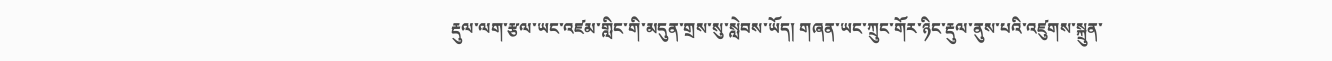རྡུལ་ལག་རྩལ་ཡང་འཛམ་གླིང་གི་མདུན་གྲས་སུ་སླེབས་ཡོད། གཞན་ཡང་ཀྲུང་གོར་ཉིང་རྡུལ་ནུས་པའི་འཛུགས་སྐྲུན་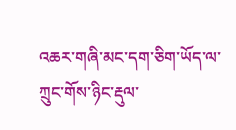འཆར་གཞི་མང་དག་ཅིག་ཡོད་ལ་ཀྲུང་གོས་ཉིང་རྡུལ་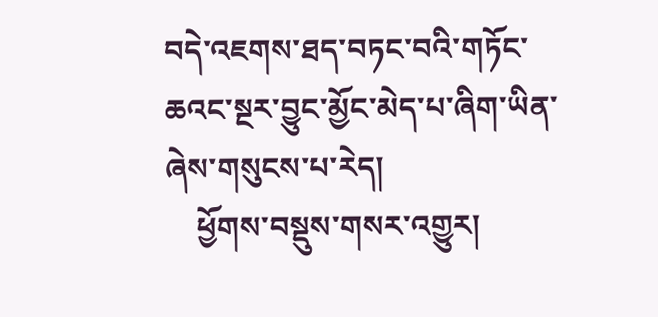བདེ་འཇགས་ཐད་བཏང་བའི་གཏོང་ཆའང་སྔར་བྱུང་མྱོང་མེད་པ་ཞིག་ཡིན་ཞེས་གསུངས་པ་རེད།
    ཕྱོགས་བསྡུས་གསར་འགྱུར།